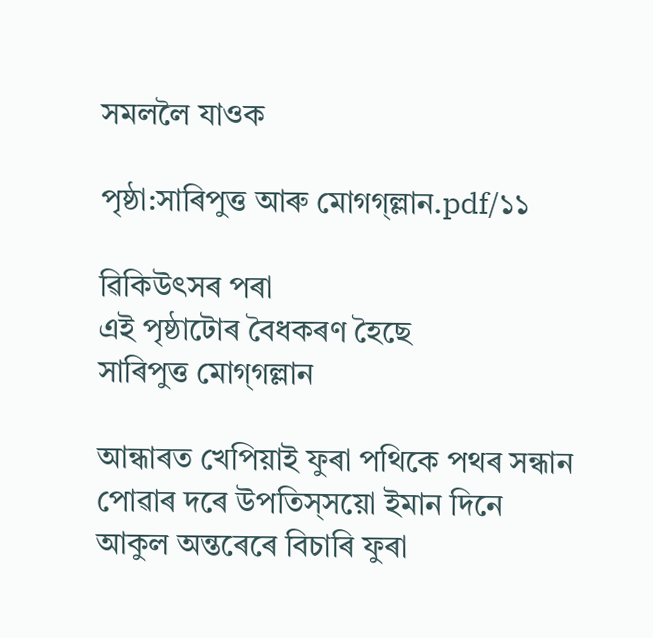সমললৈ যাওক

পৃষ্ঠা:সাৰিপুত্ত আৰু মোগগ্‌ল্লান.pdf/১১

ৱিকিউৎসৰ পৰা
এই পৃষ্ঠাটোৰ বৈধকৰণ হৈছে
সাৰিপুত্ত মোগ্‌গল্লান

আন্ধাৰত খেপিয়াই ফুৰা পথিকে পথৰ সন্ধান পোৱাৰ দৰে উপতিস্সয়ো ইমান দিনে আকুল অন্তৰেৰে বিচাৰি ফুৰা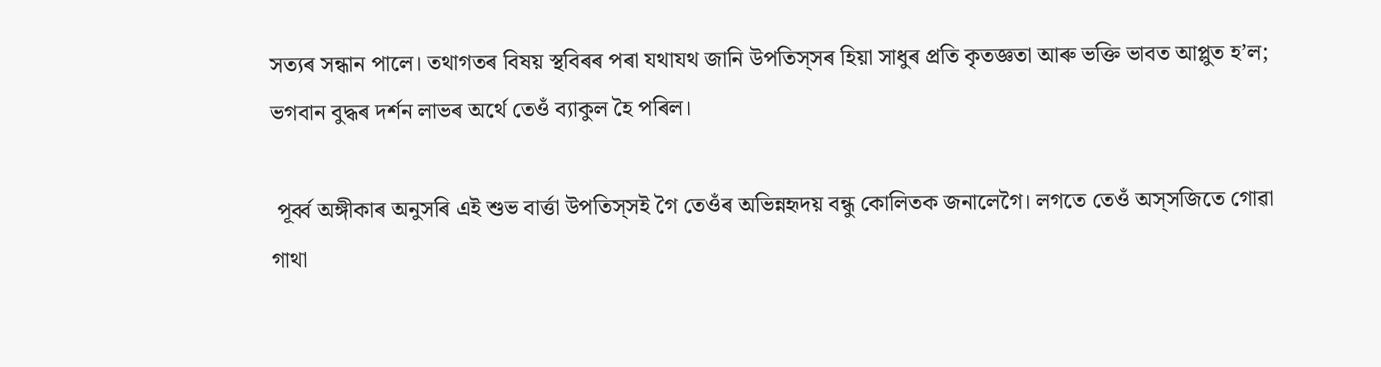সত্যৰ সন্ধান পালে। তথাগতৰ বিষয় স্থবিৰৰ পৰা যথাযথ জানি উপতিস্সৰ হিয়া সাধুৰ প্ৰতি কৃতজ্ঞতা আৰু ভক্তি ভাবত আপ্লুত হ’ল; ভগবান বুদ্ধৰ দৰ্শন লাভৰ অৰ্থে তেওঁ ব্যাকুল হৈ পৰিল।

 পূৰ্ব্ব অঙ্গীকাৰ অনুসৰি এই শুভ বাৰ্ত্তা উপতিস্সই গৈ তেওঁৰ অভিন্নহৃদয় বন্ধু কোলিতক জনালেগৈ। লগতে তেওঁ অস্সজিতে গোৱা গাথা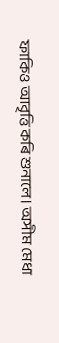ফাকিও আবৃত্তি কৰি শুনালে। অসীম মেধা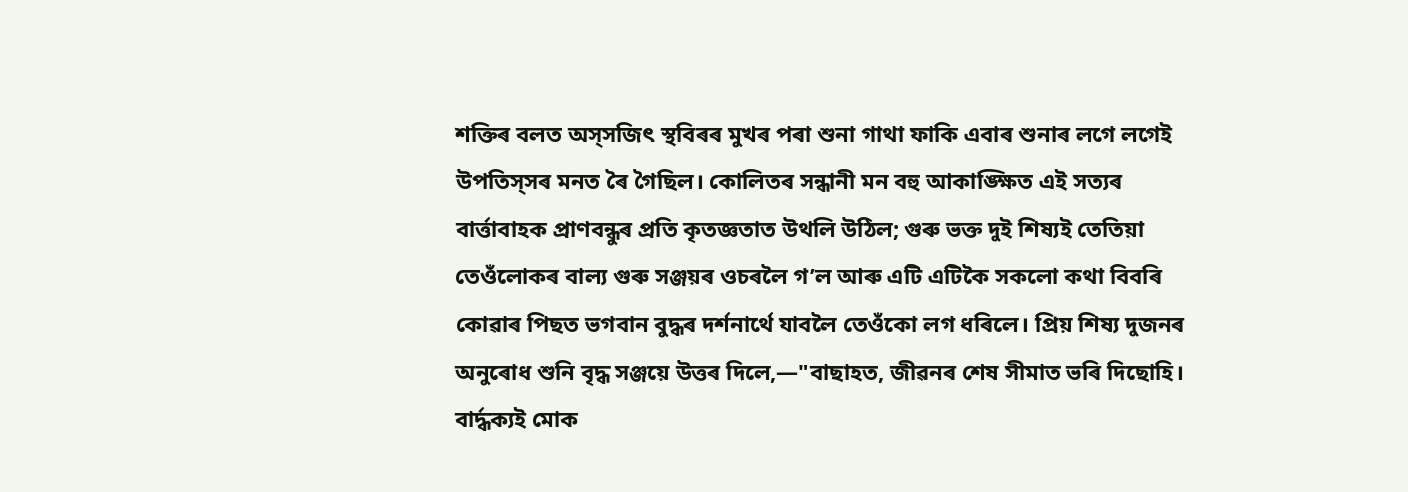শক্তিৰ বলত অস্সজিৎ স্থবিৰৰ মুখৰ পৰা শুনা গাথা ফাকি এবাৰ শুনাৰ লগে লগেই উপতিস্সৰ মনত ৰৈ গৈছিল। কোলিতৰ সন্ধানী মন বহু আকাঙ্ক্ষিত এই সত্যৰ বাৰ্ত্তাবাহক প্ৰাণবন্ধুৰ প্ৰতি কৃতজ্ঞতাত উথলি উঠিল; গুৰু ভক্ত দুই শিষ্যই তেতিয়া তেওঁলোকৰ বাল্য গুৰু সঞ্জয়ৰ ওচৰলৈ গ’ল আৰু এটি এটিকৈ সকলো কথা বিবৰি কোৱাৰ পিছত ভগবান বুদ্ধৰ দৰ্শনাৰ্থে যাবলৈ তেওঁকো লগ ধৰিলে। প্ৰিয় শিষ্য দুজনৰ অনুৰোধ শুনি বৃদ্ধ সঞ্জয়ে উত্তৰ দিলে,—"বাছাহত, জীৱনৰ শেষ সীমাত ভৰি দিছোহি। বাৰ্দ্ধক্যই মোক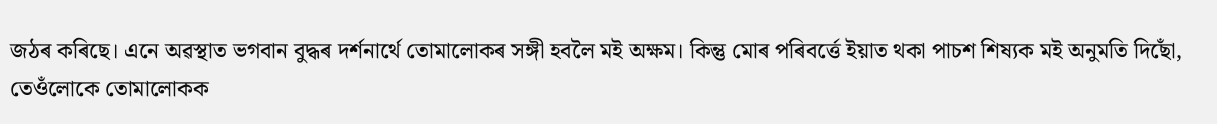জঠৰ কৰিছে। এনে অৱস্থাত ভগবান বুদ্ধৰ দৰ্শনাৰ্থে তোমালোকৰ সঙ্গী হবলৈ মই অক্ষম। কিন্তু মোৰ পৰিবৰ্ত্তে ইয়াত থকা পাচশ শিষ্যক মই অনুমতি দিছোঁ, তেওঁলোকে তোমালোকক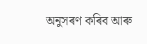অনুসৰণ কৰিব আৰু